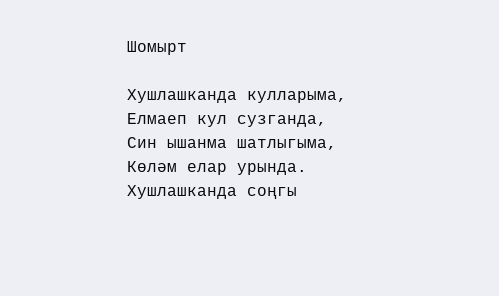Шомырт

Хушлашканда кулларыма,
Елмаеп кул сузганда,
Син ышанма шатлыгыма,
Көләм елар урында.
Хушлашканда соңгы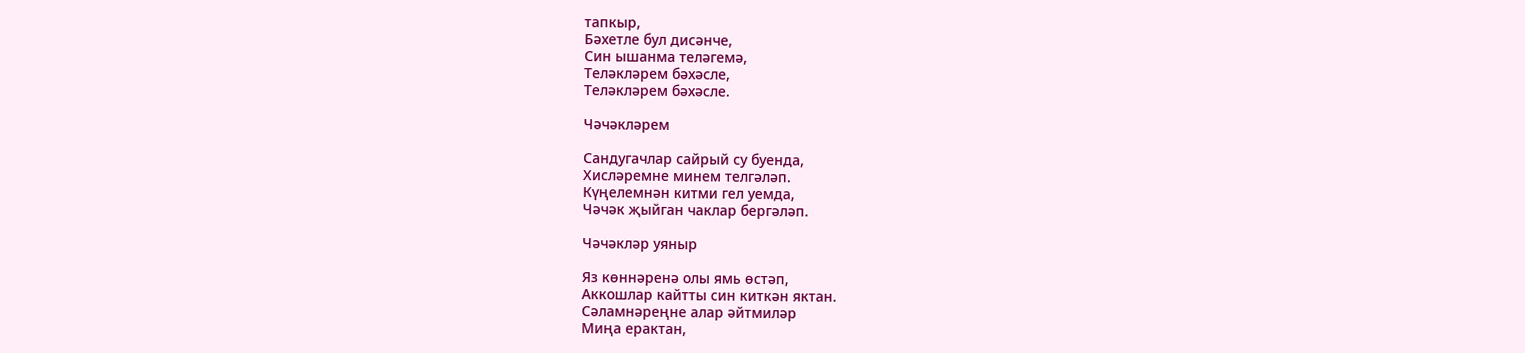тапкыр,
Бәхетле бул дисәнче,
Син ышанма теләгемә,
Теләкләрем бәхәсле,
Теләкләрем бәхәсле.

Чәчәкләрем

Сандугачлар сайрый су буенда,
Хисләремне минем телгәләп.
Күңелемнән китми гел уемда,
Чәчәк җыйган чаклар бергәләп.

Чәчәкләр уяныр

Яз көннәренә олы ямь өстәп,
Аккошлар кайтты син киткән яктан.
Сәламнәреңне алар әйтмиләр
Миңа ерактан,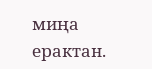миңа ерактан.